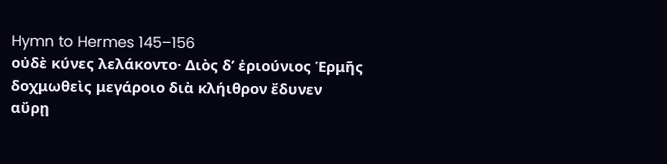Hymn to Hermes 145–156
οὐδὲ κύνες λελάκοντο· Διὸς δʼ ἐριούνιος Ἑρμῆς
δοχμωθεὶς μεγάροιο διὰ κλήιθρον ἔδυνεν
αὔρῃ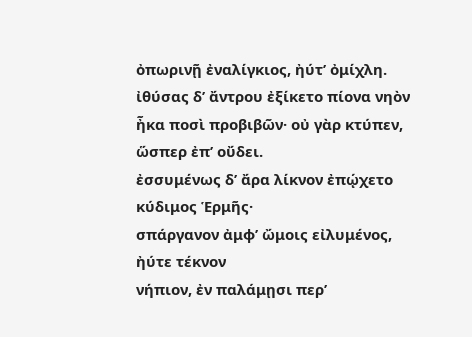ὀπωρινῇ ἐναλίγκιος, ἠύτʼ ὀμίχλη.
ἰθύσας δʼ ἄντρου ἐξίκετο πίονα νηὸν
ἦκα ποσὶ προβιβῶν· οὐ γὰρ κτύπεν, ὥσπερ ἐπʼ οὔδει.
ἐσσυμένως δʼ ἄρα λίκνον ἐπῴχετο κύδιμος Ἑρμῆς·
σπάργανον ἀμφʼ ὤμοις εἰλυμένος, ἠύτε τέκνον
νήπιον, ἐν παλάμῃσι περʼ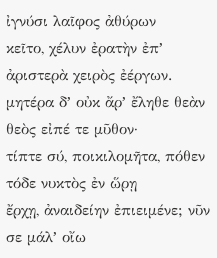ἰγνύσι λαῖφος ἀθύρων
κεῖτο, χέλυν ἐρατὴν ἐπʼ ἀριστερὰ χειρὸς ἐέργων.
μητέρα δʼ οὐκ ἄρʼ ἔληθε θεὰν θεὸς εἰπέ τε μῦθον·
τίπτε σύ, ποικιλομῆτα, πόθεν τόδε νυκτὸς ἐν ὥρῃ
ἔρχῃ, ἀναιδείην ἐπιειμένε; νῦν σε μάλʼ οἴω